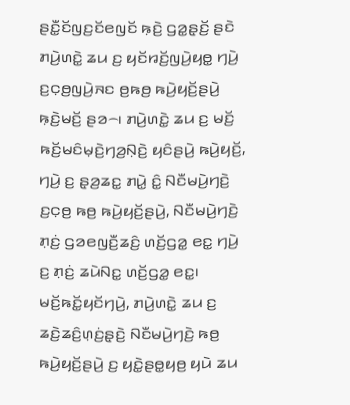ꤔꤢꤪ꤭ꤢꤩꤜꤢ꤬ꤢꤩꤕꤜꤢꤩ ꤒ꤫ꤢꤧ꤬ ꤞꤤ꤭ꤔ꤫ꤢꤩ꤬ ꤔꤢꤧ ꤊꤣꤧ꤬ꤛꤢꤧ꤭ ꤘꤣ ꤢ꤬ ꤟꤢꤩꤙꤢꤩ꤬ꤜꤣꤧ꤬ꤟꤥ꤭ ꤚꤣꤧ꤬ ꤢ꤬ꤍ꤫ꤥ꤬ꤜꤣꤧ꤬ꤏꤢ ꤥ꤬ꤒꤥ꤬ ꤒꤣꤧ꤬ꤟꤢꤩ꤬ꤔꤣꤧ꤬ ꤒ꤫ꤢꤧ꤬ꤗꤢꤩ꤬ ꤔꤤ꤮꤯ ꤊꤣꤧ꤬ꤛꤢꤧ꤭ ꤘꤣ ꤢ꤬ ꤗꤢꤩ꤬ ꤒꤢꤩ꤬ꤗꤢꤨꤗ꤫ꤢꤧ꤬ꤚꤤ꤬ꤡ꤫ꤢꤧ꤬ ꤟꤢꤨꤔꤣꤧ꤬ ꤒꤣꤧ꤬ꤟꤢꤩ꤬, ꤚꤣꤧ꤬ ꤢ꤬ ꤔ꤫ꤤ꤬ꤘꤢ꤭ ꤊꤣꤧ꤭ ꤢꤨ꤭ ꤡꤢꤪꤗꤣꤧ꤬ꤚꤢꤧ꤬ ꤢ꤬ꤍ꤫ꤥ꤬ ꤒꤥ꤬ ꤒꤣꤧ꤬ꤟꤢꤩ꤬ꤔꤣꤧ꤬, ꤡꤢꤪꤗꤣꤧ꤬ꤚꤢꤧ꤬ ꤊ꤫ꤢꤦ꤬ ꤞꤤꤕꤜꤢꤪ꤬ꤘꤢꤨ꤬ ꤛꤢꤩ꤬ꤞꤤ꤭ ꤕꤢ꤭ ꤚꤣꤧ꤬ ꤢ꤬ ꤊ꤫ꤢꤦ꤬ ꤘꤣꤧꤡꤢ꤭ ꤛꤢꤩ꤬ꤞꤤ꤭ ꤕꤢ꤭꤯
ꤗꤢꤩ꤬ꤒꤢꤩ꤭ꤟꤢꤩꤚꤣꤧ꤬, ꤊꤣꤧ꤬ꤛꤢꤧ꤭ ꤘꤣ ꤢ꤬ ꤘꤢꤧ꤬ꤘꤢꤨ꤬ꤛ꤫ꤢꤦ꤬ꤔ꤫ꤢꤧ꤬ ꤡꤢꤪꤗꤣꤧ꤬ꤚꤢꤧ꤬ ꤒꤥ꤬ ꤒꤣꤧ꤬ꤟꤢꤩ꤬ꤔꤣꤧ꤬ ꤢ꤬ ꤟꤢꤧ꤭ꤔꤥ꤭ꤟꤥ꤬ ꤟꤣꤧ ꤘꤣ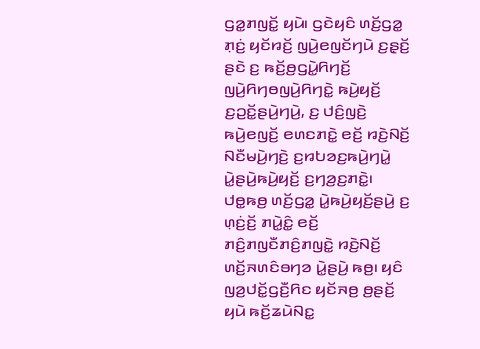ꤞꤤ꤭ꤊꤜꤢꤩ꤭ ꤟꤣꤧ꤯ ꤞꤢꤧꤟꤢꤨ ꤛꤢꤩ꤬ꤞꤤ꤭ ꤊ꤫ꤢꤦ꤬ ꤟꤢꤩꤙꤢꤩ꤬ ꤜꤣꤧ꤬ꤕꤜꤢꤩꤚꤣꤧ ꤢ꤬ꤔ꤫ꤢꤩ꤬ ꤔꤢꤧ ꤢ꤬ ꤒꤢꤩ꤬ꤥ꤬ꤞꤣꤧ꤭ꤖꤚꤢꤩ꤬ ꤜꤣꤧ꤬ꤖꤚꤥꤜꤣꤧ꤬ꤖꤚꤢꤧ꤭ ꤒꤣꤧ꤬ꤟꤢꤩ꤬ ꤢ꤬ꤑꤢꤩ꤭ꤔꤣꤧ꤬ꤚꤣꤧ꤬, ꤢ꤬ ꤓꤢꤨ꤬ꤜꤢꤧ꤬ ꤒꤣꤧ꤬ꤕꤜꤢꤩ꤬ ꤕꤛꤢꤊꤢꤧ꤭ ꤕꤢꤩ꤬ ꤙꤢꤧ꤬ꤡꤢꤩ꤬ ꤡꤢꤪꤗꤣꤧ꤬ꤚꤢꤧ꤬ ꤢ꤬ꤙꤝꤤꤢ꤬ꤒꤣꤧ꤬ꤚꤣꤧ꤭ ꤣꤧ꤭ꤔꤣꤧ꤬ꤒꤣꤧ꤬ꤟꤢꤩ꤬ ꤢ꤬ꤚꤤ꤬ꤢ꤬ꤊꤢꤧ꤭꤯ ꤓꤥ꤭ꤒꤥ꤬ ꤛꤢꤩ꤬ꤞꤤ꤭ ꤣꤧ꤭ꤒꤣꤧ꤬ꤟꤢꤩ꤬ꤔꤣꤧ꤬ ꤢ꤬ ꤛ꤫ꤢꤦ꤬ꤢꤩ꤬ ꤊꤣꤧ꤭ꤢꤨ꤭ ꤕꤢꤩ꤬ ꤊꤢꤨ꤬ꤊꤜꤢꤪꤊꤢꤨ꤬ꤊꤜꤢꤧ꤭ ꤙꤢꤧ꤬ꤡꤢꤩ꤬ ꤛꤢꤩ꤬ꤏꤛꤢꤨꤋꤚꤤ ꤣꤧ꤭ꤔꤣꤧ꤬ ꤒꤥ꤬꤯ ꤟꤢꤨ ꤜꤤ꤬ꤓꤢꤩ꤭ꤞꤢꤪ꤬ꤖꤢ ꤟꤢꤩꤏꤥ꤬ ꤥ꤬ꤔꤢꤩ꤬ ꤟꤣꤧ ꤒꤢꤩ꤬ꤘꤣꤧꤡꤢ꤭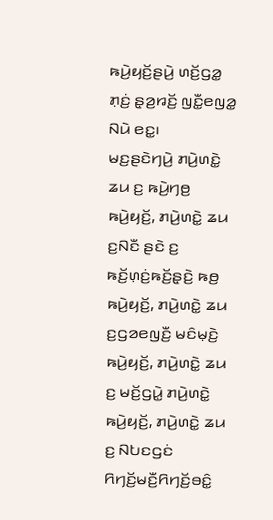ꤒꤣꤧ꤬ꤟꤢꤩ꤬ꤔꤣꤧ꤬ ꤛꤢꤩ꤬ꤞꤤ꤭ ꤊ꤫ꤢꤦ꤬ ꤔ꤫ꤤ꤬ꤙꤢꤩ꤬ ꤜꤢꤪ꤭ꤕꤜꤤ꤭ ꤡꤣꤧ ꤕꤢ꤭꤯
ꤗꤢ꤬ꤔꤢꤧꤚꤣꤧ꤬ ꤊꤣꤧ꤬ꤛꤢꤧ꤭ ꤘꤣ ꤢ꤬ ꤒꤣꤧ꤬ꤚꤥ꤬ ꤒꤣꤧ꤬ꤟꤢꤩ꤬, ꤊꤣꤧ꤬ꤛꤢꤧ꤭ ꤘꤣ ꤢ꤬ꤡꤢꤪ ꤔꤢꤧ ꤢ꤬ ꤒꤢꤩ꤬ꤛ꤫ꤢꤦ꤬ꤒꤢꤩ꤬ꤔ꤫ꤢꤧ꤬ ꤒꤥ꤬ ꤒꤣꤧ꤬ꤟꤢꤩ꤬, ꤊꤣꤧ꤬ꤛꤢꤧ꤭ ꤘꤣ ꤢ꤬ꤞꤤꤕꤜꤢꤪ꤬ ꤗꤢꤨꤗ꤫ꤢꤧ꤬ ꤒꤣꤧ꤬ꤟꤢꤩ꤬, ꤊꤣꤧ꤬ꤛꤢꤧ꤭ ꤘꤣ ꤢ꤬ ꤗꤢꤩ꤬ꤞꤣꤧ꤭ ꤊꤣꤧ꤬ꤛꤢꤧ꤭ ꤒꤣꤧ꤬ꤟꤢꤩ꤬, ꤊꤣꤧ꤬ꤛꤢꤧ꤭ ꤘꤣ ꤢ꤬ ꤡꤝꤢꤞꤢꤦ ꤖꤚꤢꤩ꤬ꤗꤢꤪ꤬ꤖꤚꤢꤩ꤬ꤋꤢꤨ꤭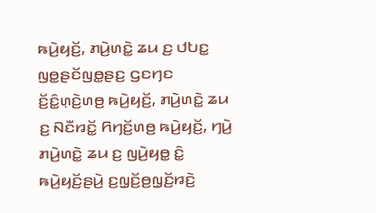ꤒꤣꤧ꤬ꤟꤢꤩ꤬, ꤊꤣꤧ꤬ꤛꤢꤧ꤭ ꤘꤣ ꤢ꤬ ꤓꤝꤢ꤭ ꤜꤥ꤭ꤔꤢꤩꤜꤥ꤭ꤔꤢ꤬ ꤞꤢꤚꤢ ꤢꤩ꤬ꤢꤨ꤭ꤛ꤫ꤢꤧ꤬ꤛꤥ꤬ ꤒꤣꤧ꤬ꤟꤢꤩ꤬, ꤊꤣꤧ꤬ꤛꤢꤧ꤭ ꤘꤣ ꤢ꤬ ꤡꤢꤪꤙꤢꤩ꤭ ꤖꤚꤢꤩ꤬ꤛꤥ꤬ ꤒꤣꤧ꤬ꤟꤢꤩ꤬, ꤚꤣꤧ꤬ ꤊꤣꤧ꤬ꤛꤢꤧ꤭ ꤘꤣ ꤢ꤬ ꤜꤣꤧ꤬ꤟꤥ꤭ ꤢꤨ꤭ ꤒꤣꤧ꤬ꤟꤢꤩ꤬ꤔꤣꤧ꤬ ꤢ꤬ꤜ꤫ꤢꤩ꤬ꤥ꤬ꤜ꤫ꤢꤩ꤬ꤙꤢꤧ꤬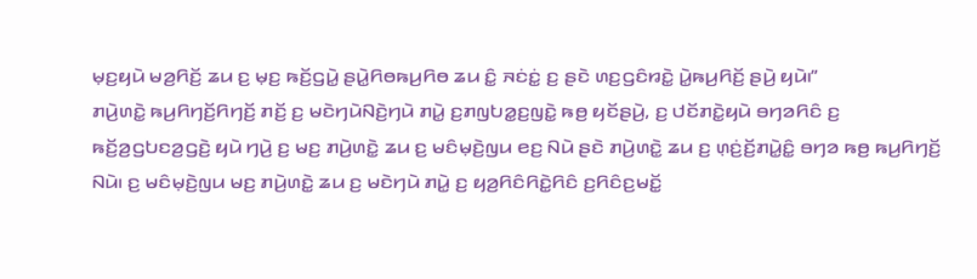ꤗ꤫ꤢ꤬ꤟꤣꤧ ꤗꤤ꤬ꤖꤢꤩ꤬ ꤘꤣ ꤢ꤬ ꤗ꤫ꤢ꤬ ꤒꤢꤩ꤬ꤞꤣꤧ꤭ ꤔꤣꤧ꤭ꤖꤥꤒꤣ꤬ꤖꤥ ꤘꤣ ꤢꤨ꤭ ꤏꤢꤦꤢꤦ꤭ ꤢ꤬ ꤔꤢꤧ ꤛꤢ꤬ꤞꤢꤨꤙꤢꤧ꤭ ꤣꤧ꤭ꤒꤣ꤬ꤖꤢꤩ꤬ ꤔꤣꤧ꤬ ꤟꤣꤧ꤯”
ꤊꤣꤧ꤬ꤛꤢꤧ꤭ ꤒꤣ꤬ꤖꤚꤢꤩ꤬ꤖꤚꤢꤩ꤬ ꤊꤢꤩ꤬ ꤢ꤬ ꤗꤢꤧꤚꤣꤧꤡꤢꤧ꤬ꤚꤣꤧ ꤊꤣꤧ꤭ ꤢ꤬ꤊꤜꤝꤤ꤭ꤢ꤬ꤜꤢꤧ꤭ ꤒꤥ꤬ ꤟꤢꤩꤔꤣꤧ꤬, ꤢ꤬ ꤓꤢꤩꤊꤢꤧ꤭ꤟꤣꤧ ꤋꤚꤤꤖꤢꤨ ꤢ꤬ ꤒꤢꤩ꤬ꤤ꤬ꤞꤝꤢꤤ꤬ꤞꤢꤧ꤬ ꤟꤣꤧ ꤚꤣꤧ꤬ ꤢ꤬ ꤗꤢ꤬ ꤊꤣꤧ꤬ꤛꤢꤧ꤭ ꤘꤣ ꤢ꤬ ꤗꤢꤨꤗ꤫ꤢꤧ꤬ꤜꤣ ꤕꤢ꤬ ꤡꤣꤧ ꤔꤢꤧ ꤊꤣꤧ꤬ꤛꤢꤧ꤭ ꤘꤣ ꤢ꤬ ꤛ꤫ꤢꤦ꤬ꤢꤩ꤬ꤊꤣꤧ꤭ꤢꤨ꤭ ꤋꤚꤤ ꤒꤥ꤬ ꤒꤣ꤬ꤖꤚꤢꤩ꤬ ꤡꤣꤧ꤯ ꤢ꤬ ꤗꤢꤨꤗ꤫ꤢꤧ꤬ꤜꤣ ꤗꤢ꤬ ꤊꤣꤧ꤬ꤛꤢꤧ꤭ ꤘꤣ ꤢ꤬ ꤗꤢꤧꤚꤣꤧ ꤊꤣꤧ꤭ ꤢ꤬ ꤟꤤ꤬ꤖꤢꤨꤖꤢꤧ꤭ꤖꤢꤨ ꤢ꤬ꤖꤢꤨꤢ꤬ꤗꤢꤩ꤭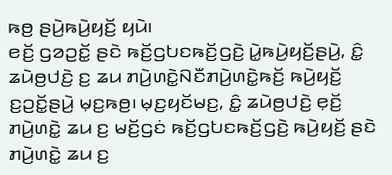ꤒꤥ꤬ ꤔꤣꤧ꤬ꤒꤣꤧ꤬ꤟꤢꤩ꤬ ꤟꤣꤧ꤯
ꤕꤢꤩ꤬ ꤞꤤꤑꤢꤩ꤭ ꤔꤢꤧ ꤒꤢꤩ꤬ꤞꤝꤢꤒꤢꤩ꤬ꤞꤢꤧ꤬ ꤣꤧ꤭ꤒꤣꤧ꤬ꤟꤢꤩ꤬ꤔꤣꤧ꤬, ꤢꤨ꤭ ꤘꤣꤧꤥ꤬ꤓꤢꤧ꤬ ꤢ꤬ ꤘꤣ ꤊꤣꤧ꤬ꤛꤢꤧ꤭ꤡꤢꤪꤊꤣꤧ꤬ꤛꤢꤧ꤭ꤒꤢꤩ꤬ ꤒꤣꤧ꤬ꤟꤢꤩ꤬ ꤢ꤬ꤑꤢꤩ꤭ꤔꤣꤧ꤬ ꤗ꤫ꤢ꤬ꤒꤥ꤬꤯ ꤗ꤫ꤢ꤬ꤟꤢꤩꤗꤢ꤬, ꤢꤨ꤭ ꤘꤣꤧꤥ꤬ꤓꤢꤧ꤬ ꤕ꤫ꤢꤩ꤬ ꤊꤣꤧ꤬ꤛꤢꤧ꤭ ꤘꤣ ꤢ꤬ ꤗꤢꤩ꤬ꤞꤢꤦ ꤒꤢꤩ꤬ꤞꤝꤢꤒꤢꤩ꤬ꤞꤢꤧ꤬ ꤒꤣꤧ꤬ꤟꤢꤩ꤬ ꤔꤢꤧ ꤊꤣꤧ꤬ꤛꤢꤧ꤭ ꤘꤣ ꤢ꤬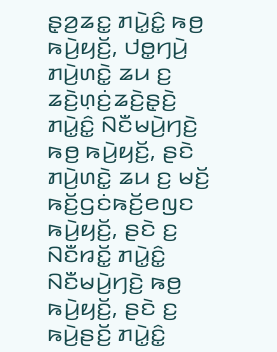ꤔ꤫ꤤ꤬ꤘꤢ꤭ ꤊꤣꤧ꤭ꤢꤨ꤭ ꤒꤥ꤬ ꤒꤣꤧ꤬ꤟꤢꤩ꤬, ꤓꤥ꤭ꤚꤣꤧ꤬ ꤊꤣꤧ꤬ꤛꤢꤧ꤭ ꤘꤣ ꤢ꤬ ꤘꤢꤧ꤬ꤛ꤫ꤢꤦ꤬ꤘꤢꤧ꤬ꤔ꤫ꤢꤧ꤬ ꤊꤣꤧ꤭ꤢꤨ꤭ ꤡꤢꤪꤗꤣꤧ꤬ꤚꤢꤧ꤬ ꤒꤥ꤬ ꤒꤣꤧ꤬ꤟꤢꤩ꤬, ꤔꤢꤧ ꤊꤣꤧ꤬ꤛꤢꤧ꤭ ꤘꤣ ꤢ꤬ ꤗꤢꤩ꤬ ꤒꤢꤩ꤬ꤞꤢꤦꤒꤢꤩ꤬ꤕꤜꤢ ꤒꤣꤧ꤬ꤟꤢꤩ꤬, ꤔꤢꤧ ꤢ꤬ ꤡꤢꤪꤙꤢꤩ꤭ ꤊꤣꤧ꤭ꤢꤨ꤭ ꤡꤢꤪꤗꤣꤧ꤬ꤚꤢꤧ꤬ ꤒꤥ꤬ ꤒꤣꤧ꤬ꤟꤢꤩ꤬, ꤔꤢꤧ ꤢ꤬ ꤒꤣꤧ꤬ꤔꤢꤩ꤬ ꤊꤣꤧ꤭ꤢꤨ꤭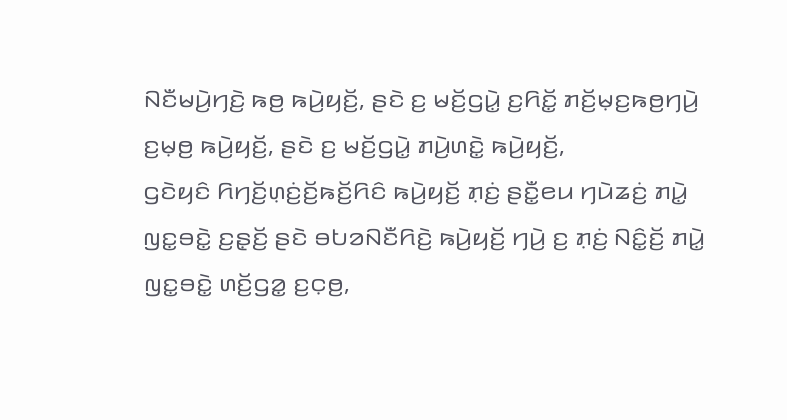ꤡꤢꤪꤗꤣꤧ꤬ꤚꤢꤧ꤬ ꤒꤥ꤬ ꤒꤣꤧ꤬ꤟꤢꤩ꤬, ꤔꤢꤧ ꤢ꤬ ꤗꤢꤩ꤬ꤞꤣꤧ꤭ ꤢ꤬ꤖꤢꤩ꤭ ꤊꤢꤩ꤬ꤗ꤫ꤢ꤬ꤒꤥ꤬ꤚꤣꤧ꤬ ꤢ꤬ꤗ꤫ꤥ꤬ ꤒꤣꤧ꤬ꤟꤢꤩ꤬, ꤔꤢꤧ ꤢ꤬ ꤗꤢꤩ꤬ꤞꤣꤧ꤭ ꤊꤣꤧ꤬ꤛꤢꤧ꤭ ꤒꤣꤧ꤬ꤟꤢꤩ꤬,
ꤞꤢꤧꤟꤢꤨ ꤖꤚꤢꤩ꤬ꤛ꤫ꤢꤦ꤬ꤢꤩ꤬ꤒꤢꤩ꤬ꤖꤢꤨ ꤒꤣꤧ꤬ꤟꤢꤩ꤬ ꤊ꤫ꤢꤦ꤬ ꤔꤢꤪ꤭ꤕꤣ ꤚꤣꤧꤘꤢꤦ꤬ ꤊꤣꤧ꤭ ꤜꤢ꤭ꤋꤢꤧ꤭ ꤢ꤬ꤔ꤫ꤢꤩ꤬ ꤔꤢꤧ ꤋꤝꤤꤡꤢꤪꤖꤢꤧ꤬ ꤒꤣꤧ꤬ꤟꤢꤩ꤬ ꤚꤣꤧ꤬ ꤢ꤬ ꤊ꤫ꤢꤦ꤬ ꤡꤢꤨ꤭ꤢꤩ꤬ ꤊꤣꤧ꤭ ꤜꤢ꤭ꤋꤢꤧ꤭ ꤛꤢꤩ꤬ꤞꤤ꤭ ꤢ꤬ꤍ꤫ꤥ꤬,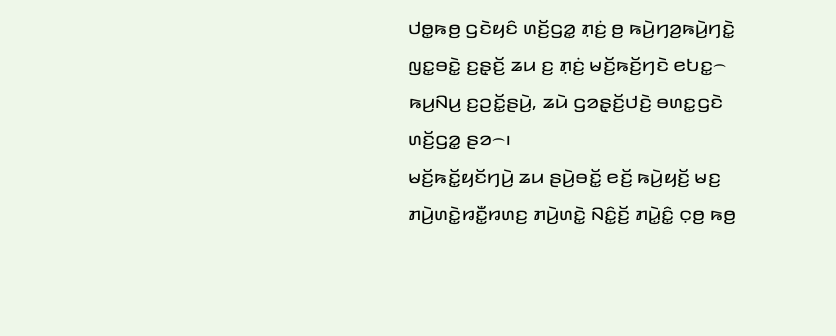ꤓꤥ꤭ꤒꤥ꤬ ꤞꤢꤧꤟꤢꤨ ꤛꤢꤩ꤬ꤞꤤ꤭ ꤊ꤫ꤢꤦ꤬ ꤥ꤬ ꤒꤣꤧ꤬ꤚꤤ꤬ꤒꤣꤧ꤬ꤚꤢꤧ꤭ ꤜꤢ꤭ꤋꤢꤧ꤭ ꤢ꤬ꤔ꤫ꤢꤩ꤬ ꤘꤣ ꤢ꤬ ꤊ꤫ꤢꤦ꤬ ꤗꤢꤩ꤬ꤒꤢꤩ꤬ꤚꤢꤧ ꤕꤝꤢ꤭꤮ ꤒꤣ꤬ꤡꤣ꤬ ꤢ꤬ꤑꤢꤩ꤭ꤔꤣꤧ꤬, ꤘꤣꤧ ꤞꤤꤔ꤫ꤢꤩ꤬ꤓꤢꤧ꤬ ꤋꤛꤢ꤭ꤞꤢꤧ ꤛꤢꤩ꤬ꤞꤤ꤭ ꤔꤤ꤮꤯
ꤗꤢꤩ꤬ꤒꤢꤩ꤭ꤟꤢꤩꤚꤣꤧ꤬ ꤘꤣ ꤔꤣꤧ꤬ꤋꤢꤩ꤭ ꤕꤢꤩ꤬ ꤒꤣꤧ꤬ꤟꤢꤩ꤬ ꤗꤢ꤬ ꤊꤣꤧ꤬ꤛꤢꤧ꤭ꤙꤢꤪ꤭ꤙꤛꤢ꤬ ꤊꤣꤧ꤬ꤛꤢꤧ꤭ ꤡꤢꤨ꤭ꤢꤩ꤬ ꤊꤣꤧ꤭ꤢꤨ꤭ ꤍ꤫ꤥ꤬ ꤒꤥ꤬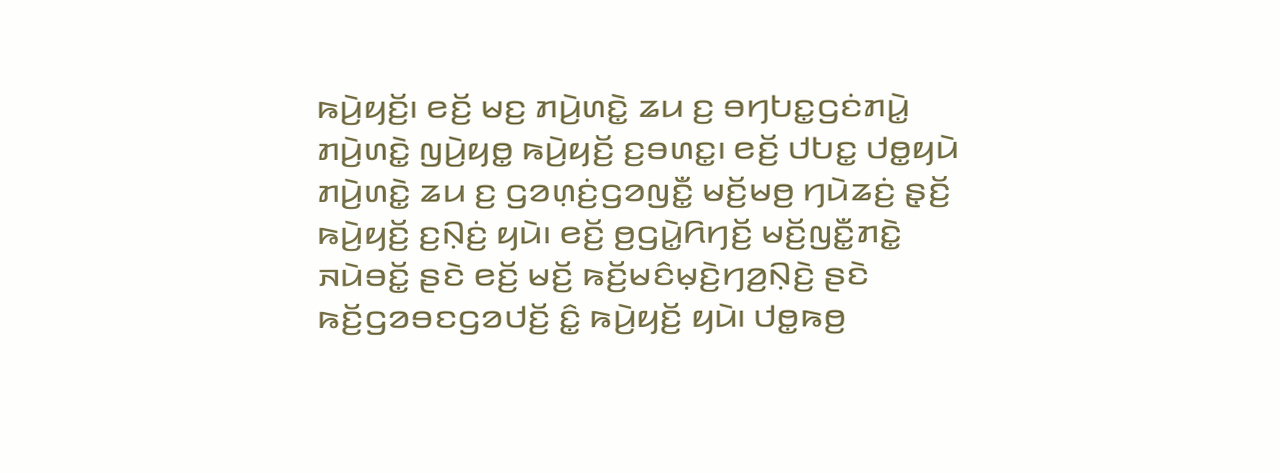ꤒꤣꤧ꤬ꤟꤢꤩ꤬꤯ ꤕꤢꤩ꤬ ꤗꤢ꤬ ꤊꤣꤧ꤬ꤛꤢꤧ꤭ ꤘꤣ ꤢ꤬ ꤋꤚꤝꤢ꤭ꤞꤢꤦꤊꤣꤧ꤭ ꤊꤣꤧ꤬ꤛꤢꤧ꤭ ꤜꤣꤧ꤬ꤟꤥ꤭ ꤒꤣꤧ꤬ꤟꤢꤩ꤬ ꤢ꤬ꤋꤛꤢ꤭꤯ ꤕꤢꤩ꤬ ꤓꤝꤢ꤭ ꤓꤥ꤭ꤟꤣꤧ ꤊꤣꤧ꤬ꤛꤢꤧ꤭ ꤘꤣ ꤢ꤬ ꤞꤤꤛ꤫ꤢꤦ꤬ꤞꤤꤜꤢꤪ꤭ ꤗꤢꤩ꤬ꤗꤥ꤬ ꤚꤣꤧꤘꤢꤦ꤬ ꤔ꤫ꤢꤩ꤬ ꤒꤣꤧ꤬ꤟꤢꤩ꤬ ꤢ꤬ꤡ꤫ꤢꤦ꤬ ꤟꤣꤧ꤯ ꤕꤢꤩ꤬ ꤥ꤬ꤞꤣꤧ꤭ꤖꤚꤢꤩ꤬ ꤗꤢꤩ꤬ꤜꤢꤪ꤭ꤊꤢꤧ꤭ ꤏꤣꤧꤋꤢꤩ꤭ ꤔꤢꤧ ꤕꤢꤩ꤬ ꤗꤢꤩ꤬ ꤒꤢꤩ꤬ꤗꤢꤨꤗ꤫ꤢꤧ꤬ꤚꤤ꤬ꤡ꤫ꤢꤧ꤬ ꤔꤢꤧ ꤒꤢꤩ꤬ꤞꤤꤋꤢꤞꤤꤓꤢꤩ꤬ ꤢꤨ꤭ ꤒꤣꤧ꤬ꤟꤢꤩ꤬ ꤟꤣꤧ꤯ ꤓꤥ꤭ꤒꤥ꤬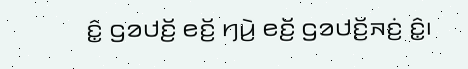ꤢꤨ꤭ ꤞꤤꤓꤢꤩ꤬ ꤕꤢꤩ꤬ ꤚꤣꤧ꤬ ꤕꤢꤩ꤬ ꤞꤤꤓꤢꤩ꤬ꤏꤢꤦ꤬ ꤢꤨ꤭꤯